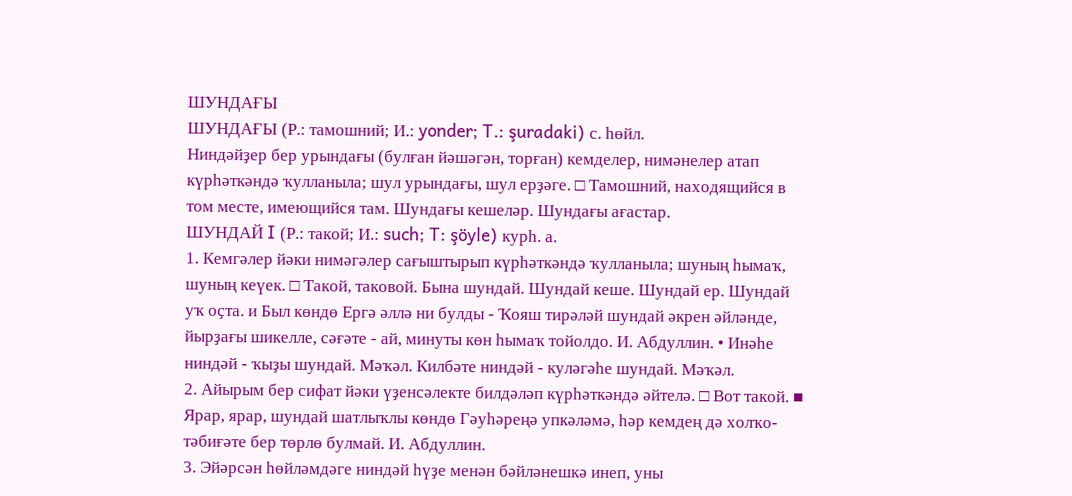ШУНДАҒЫ
ШУНДАҒЫ (Р.: тамошний; И.: yonder; T.: şuradaki) с. һөйл.
Ниндәйҙер бер урындағы (булған йәшәгән, торған) кемделер, нимәнелер атап күрһәткәндә ҡулланыла; шул урындағы, шул ерҙәге. □ Тамошний, находящийся в том месте, имеющийся там. Шундағы кешеләр. Шундағы ағастар.
ШУНДАЙ I (Р.: такой; И.: such; T: şöyle) курһ. а.
1. Кемгәлер йәки нимәгәлер сағыштырып күрһәткәндә ҡулланыла; шуның һымаҡ, шуның кеүек. □ Такой, таковой. Бына шундай. Шундай кеше. Шундай ер. Шундай уҡ оҫта. и Был көндө Ергә әллә ни булды - Ҡояш тирәләй шундай әкрен әйләнде, йырҙағы шикелле, сәғәте - ай, минуты көн һымаҡ тойолдо. И. Абдуллин. • Инәһе ниндәй - ҡыҙы шундай. Мәҡәл. Килбәте ниндәй - куләгәһе шундай. Мәҡәл.
2. Айырым бер сифат йәки үҙенсәлекте билдәләп күрһәткәндә әйтелә. □ Вот такой. ■ Ярар, ярар, шундай шатлыҡлы көндө Гәуһәреңә упкәләмә, һәр кемдең дә холҡо-тәбиғәте бер төрлө булмай. И. Абдуллин.
3. Эйәрсән һөйләмдәге ниндәй һүҙе менән бәйләнешкә инеп, уны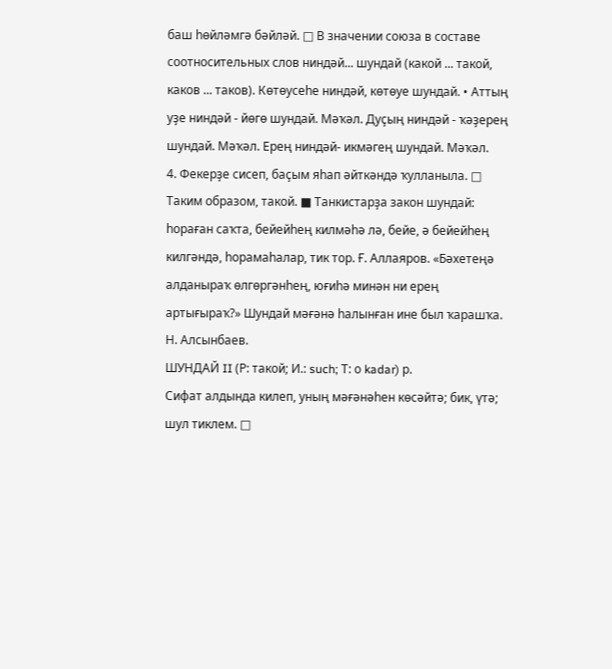баш һөйләмгә бәйләй. □ В значении союза в составе соотносительных слов ниндәй... шундай (какой ... такой, каков ... таков). Көтөусеһе ниндәй, көтөуе шундай. • Аттың уҙе ниндәй - йөгө шундай. Мәҡәл. Дуҫың ниндәй - ҡәҙерең шундай. Мәҡәл. Ерең ниндәй- икмәгең шундай. Мәҡәл.
4. Фекерҙе сисеп, баҫым яһап әйткәндә ҡулланыла. □ Таким образом, такой. ■ Танкистарҙа закон шундай: һораған саҡта, бейейһең килмәһә лә, бейе, ә бейейһең килгәндә, һорамаһалар, тик тор. Ғ. Аллаяров. «Бәхетеңә алданыраҡ өлгөргәнһең, юғиһә минән ни ерең артығыраҡ?» Шундай мәғәнә һалынған ине был ҡарашҡа. Н. Алсынбаев.
ШУНДАЙ II (Р: такой; И.: such; Т: о kadar) р.
Сифат алдында килеп, уның мәғәнәһен көсәйтә; бик, үтә; шул тиклем. □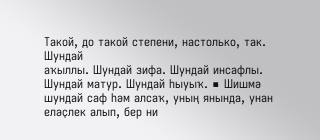Такой, до такой степени, настолько, так. Шундай
аҡыллы. Шундай зифа. Шундай инсафлы. Шундай матур. Шундай һыуыҡ. ■ Шишмә шундай саф һәм алсаҡ, уның янында, унан еләҫлек алып, бер ни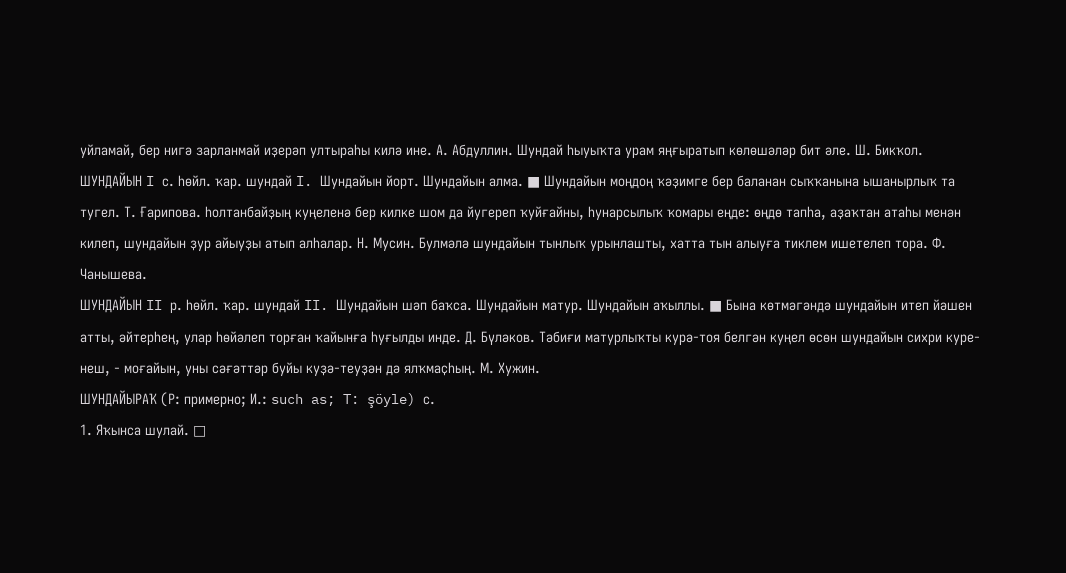уйламай, бер нигә зарланмай иҙерәп ултыраһы килә ине. А. Абдуллин. Шундай һыуыҡта урам яңғыратып көлөшәләр бит әле. Ш. Бикҡол.
ШУНДАЙЫН I с. һөйл. ҡар. шундай I. Шундайын йорт. Шундайын алма. ■ Шундайын моңдоң ҡәҙимге бер баланан сыҡҡанына ышанырлыҡ та тугел. Т. Ғарипова. һолтанбайҙың куңеленә бер килке шом да йугереп ҡуйғайны, һунарсылыҡ ҡомары еңде: өңдө тапһа, аҙаҡтан атаһы менән килеп, шундайын ҙур айыуҙы атып алһалар. Н. Мусин. Булмәлә шундайын тынлыҡ урынлашты, хатта тын алыуға тиклем ишетелеп тора. Ф. Чанышева.
ШУНДАЙЫН II р. һөйл. ҡар. шундай II. Шундайын шәп баҡса. Шундайын матур. Шундайын аҡыллы. ■ Бына көтмәгәндә шундайын итеп йәшен атты, әйтерһең, улар һөйәлеп торған ҡайынға һуғылды инде. Д. Бүләков. Тәбиғи матурлыҡты курә-тоя белгән куңел өсөн шундайын сихри куре-неш, - моғайын, уны сәғәттәр буйы куҙә-теуҙән дә ялҡмаҫһың. М. Хужин.
ШУНДАЙЫРАҠ (Р: примерно; И.: such as; T: şöyle) с.
1. Яҡынса шулай. □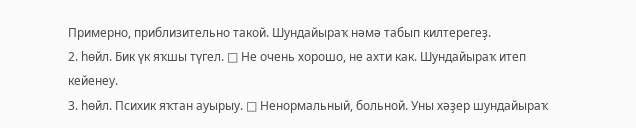Примерно, приблизительно такой. Шундайыраҡ нәмә табып килтерегеҙ.
2. һөйл. Бик үк яҡшы түгел. □ Не очень хорошо, не ахти как. Шундайыраҡ итеп кейенеу.
3. һөйл. Психик яҡтан ауырыу. □ Ненормальный, больной. Уны хәҙер шундайыраҡ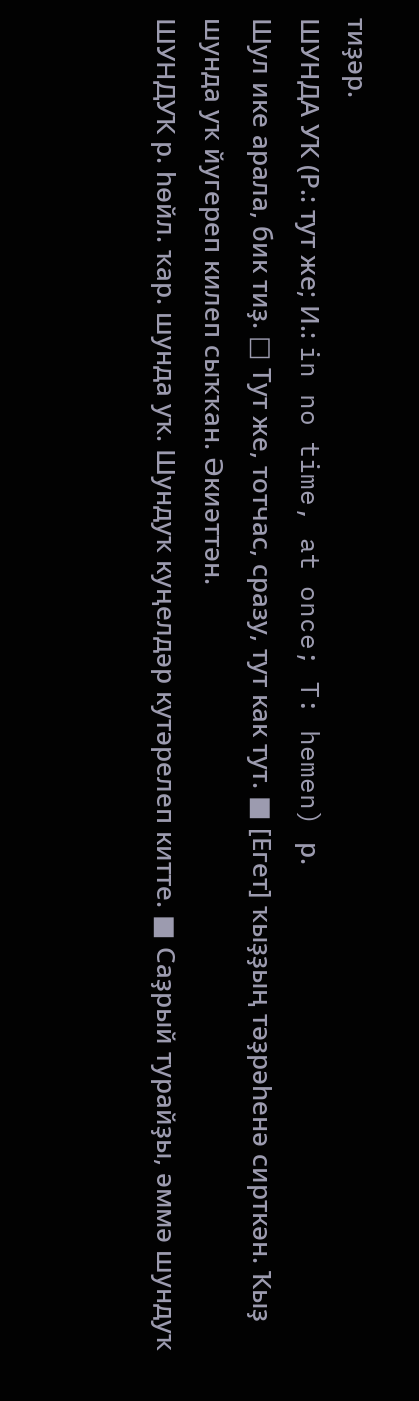тиҙәр.
ШУНДА УҠ (Р.: тут же; И.: in no time, at once; T: hemen) р.
Шул ике арала, бик тиҙ. □ Тут же, тотчас, сразу, тут как тут. ■ [Егет] ҡыҙҙың тәҙрәһенә сирткән. Ҡыҙ шунда уҡ йугереп килеп сыҡҡан. Әкиәттән.
ШУНДУҠ р. һөйл. ҡар. шунда уҡ. Шундуҡ куңелдәр кутәрелеп китте. ■ Саҙрый турайҙы, әммә шундуҡ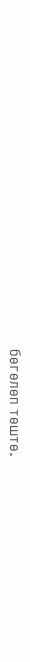бөгөлөп төштө.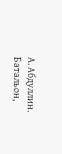А. Абдуллин. Батальон,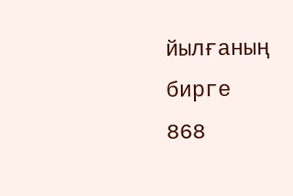йылғаның бирге
868